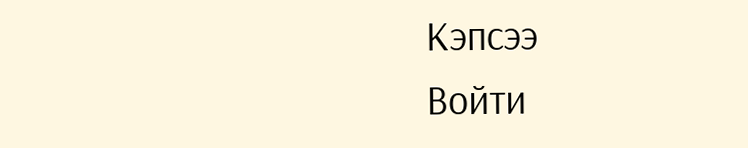Кэпсээ
Войти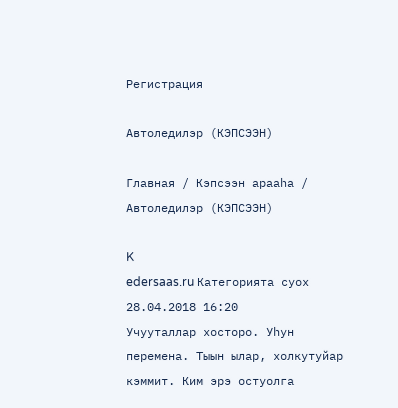Регистрация

Автоледилэр (КЭПСЭЭН)

Главная / Кэпсээн арааһа / Автоледилэр (КЭПСЭЭН)

K
edersaas.ru Категорията суох
28.04.2018 16:20
Учууталлар хосторо. Уһун перемена. Тыын ылар, холкутуйар кэммит. Ким эрэ остуолга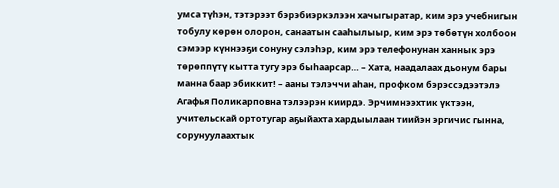умса түһэн, тэтэрээт бэрэбиэркэлээн хачыгыратар, ким эрэ учебнигын тобулу көрөн олорон, санаатын сааһылыыр, ким эрэ төбөтүн холбоон сэмээр күннээҕи сонуну сэлэһэр, ким эрэ телефонунан ханнык эрэ төрөппүтү кытта тугу эрэ быһаарсар… – Хата, наадалаах дьонум бары манна баар эбиккит! – ааны тэлэччи аһан, профком бэрэссэдээтэлэ Агафья Поликарповна тэлээрэн киирдэ. Эрчимнээхтик үктээн, учительскай ортотугар аҕыйахта хардыылаан тиийэн эргичис гынна, сорунуулаахтык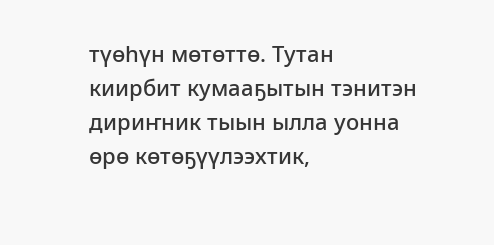түөһүн мөтөттө. Тутан киирбит кумааҕытын тэнитэн дириҥник тыын ылла уонна өрө көтөҕүүлээхтик,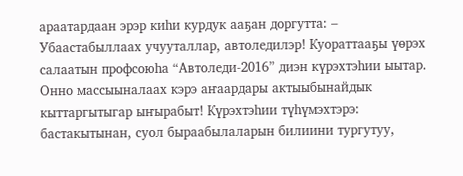араатардаан эрэр киһи курдук ааҕан доргутта: – Убаастабыллаах учууталлар, автоледилэр! Куораттааҕы үөрэх салаатын профсоюһа “Автоледи-2016” диэн күрэхтэһии ыытар. Онно массыыналаах кэрэ аҥаардары актыыбынайдык кыттаргытыгар ыҥырабыт! Күрэхтэһии түһүмэхтэрэ: бастакытынан, суол быраабылаларын билиини тургутуу,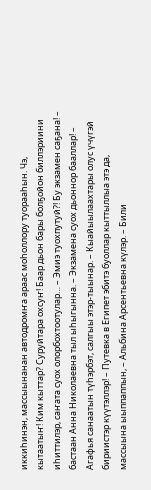иккиһинэн, массыынанан автодромҥа араас моһоллору туорааһын. Чэ, кытаатыҥ! Ким кыттар? Суруйтара охсуҥ! Баар дьон бары болҕойон биллэриини иһиттилэр, саҥата суох олорбохтоотулар… – Эмиэ туохпутуй?! Бу экзамен саҕана! – бастаан Анна Николаевна тыл ыһыгынна. – Экзамена суох дьоннор бааллар! – Агафья санаатын түһэрбэт, салгыы этэр-тыынар. – Кыайыылаахтары олус үчүгэй бириистэр күүтэллэр! – Путевка в Египет эбитэ буоллар кыттыллыа этэ да, массыына ыыппаппын, – Альбина Арсентьевна күлэр. – Били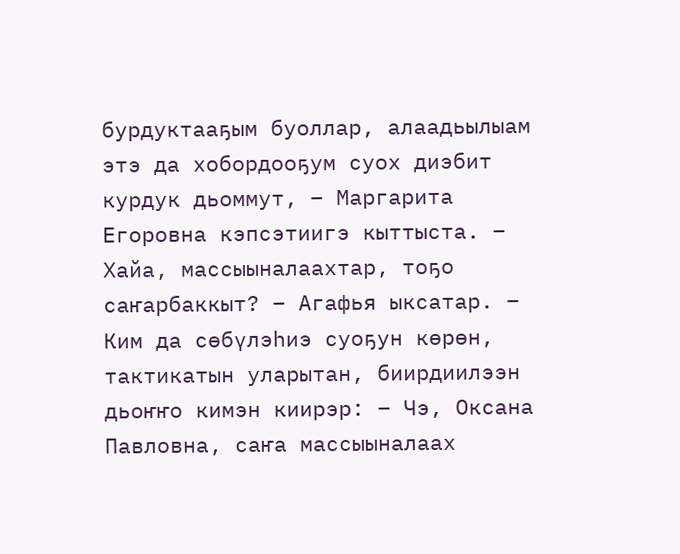бурдуктааҕым буоллар, алаадьылыам этэ да хобордооҕум суох диэбит курдук дьоммут, – Маргарита Егоровна кэпсэтиигэ кыттыста. – Хайа, массыыналаахтар, тоҕо саҥарбаккыт? – Агафья ыксатар. – Ким да сөбүлэһиэ суоҕун көрөн, тактикатын уларытан, биирдиилээн дьоҥҥо кимэн киирэр: – Чэ, Оксана Павловна, саҥа массыыналаах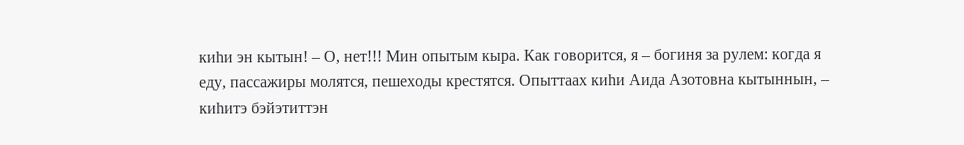киһи эн кытын! – О, нет!!! Мин опытым кыра. Как говорится, я – богиня за рулем: когда я еду, пассажиры молятся, пешеходы крестятся. Опыттаах киһи Аида Азотовна кытыннын, – киһитэ бэйэтиттэн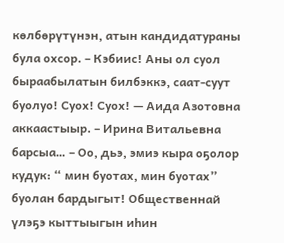көлбөрүтүнэн, атын кандидатураны була охсор. – Кэбиис! Аны ол суол быраабылатын билбэккэ, саат-суут буолуо! Суох! Суох! — Аида Азотовна аккаастыыр. – Ирина Витальевна барсыа… – Оо, дьэ, эмиэ кыра оҕолор кудук: “ мин буотах, мин буотах” буолан бардыгыт! Общественнай үлэҕэ кыттыыгын иһин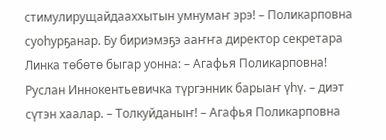стимулирущайдааххытын умнумаҥ эрэ! – Поликарповна суоһурҕанар. Бу бириэмэҕэ ааҥҥа директор секретара Линка төбөтө быгар уонна: – Агафья Поликарповна! Руслан Иннокентьевичка түргэнник барыаҥ үһү. – диэт сүтэн хаалар. – Толкуйданыҥ! – Агафья Поликарповна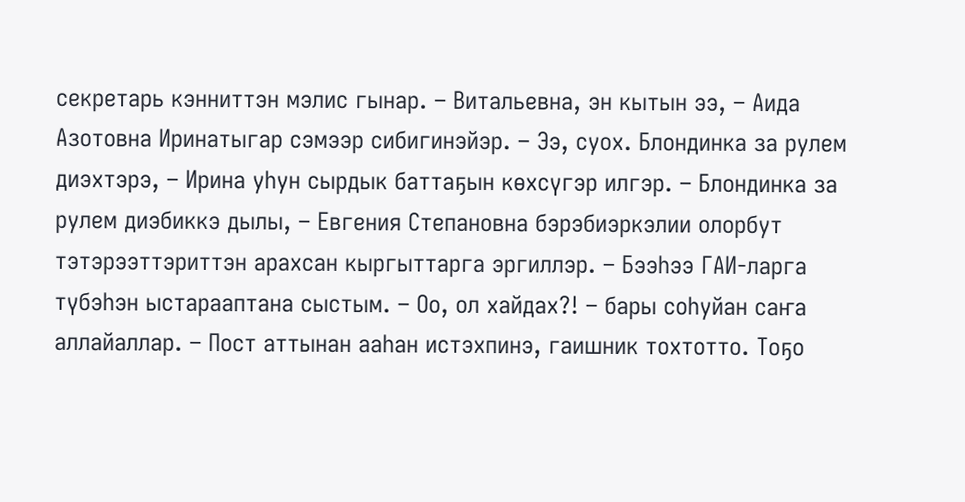секретарь кэнниттэн мэлис гынар. – Витальевна, эн кытын ээ, – Аида Азотовна Иринатыгар сэмээр сибигинэйэр. – Ээ, суох. Блондинка за рулем диэхтэрэ, – Ирина уһун сырдык баттаҕын көхсүгэр илгэр. – Блондинка за рулем диэбиккэ дылы, – Евгения Степановна бэрэбиэркэлии олорбут тэтэрээттэриттэн арахсан кыргыттарга эргиллэр. – Бээһээ ГАИ-ларга түбэһэн ыстарааптана сыстым. – Оо, ол хайдах?! – бары соһуйан саҥа аллайаллар. – Пост аттынан ааһан истэхпинэ, гаишник тохтотто. Тоҕо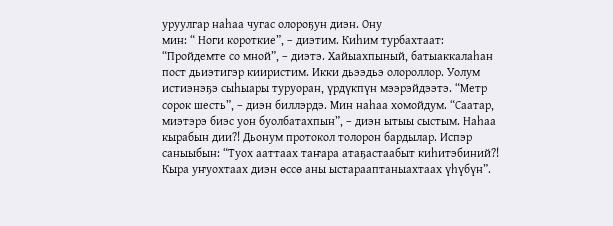уруулгар наһаа чугас олороҕун диэн. Ону
мин: “ Ноги короткие”, – диэтим. Киһим турбахтаат: “Пройдемте со мной”, – диэтэ. Хайыахпыный, батыаккалаһан пост дьиэтигэр кииристим. Икки дьээдьэ олороллор. Уолум истиэнэҕэ сыһыары туруоран, үрдүкпүн мээрэйдээтэ. “Метр сорок шесть”, – диэн биллэрдэ. Мин наһаа хомойдум. “Саатар, миэтэрэ биэс уон буолбатахпын”, – диэн ытыы сыстым. Наһаа кырабын дии?! Дьонум протокол толорон бардылар. Испэр саныыбын: “Туох ааттаах таҥара атаҕастаабыт киһитэбиний?! Кыра уҥуохтаах диэн өссө аны ыстарааптаныахтаах үһүбүн”.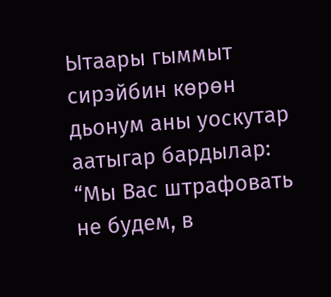Ытаары гыммыт сирэйбин көрөн дьонум аны уоскутар аатыгар бардылар: “Мы Вас штрафовать не будем, в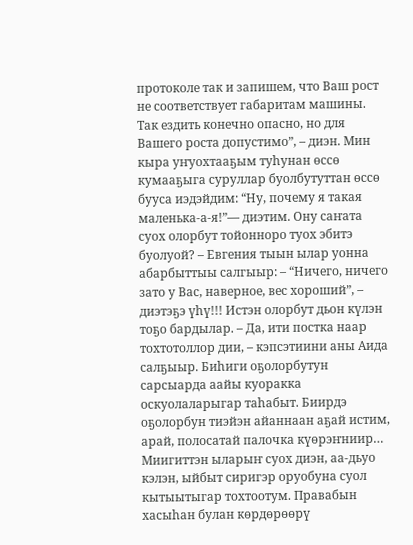протоколе так и запишем, что Ваш рост не соответствует габаритам машины. Так ездить конечно опасно, но для Вашего роста допустимо”, – диэн. Мин кыра уҥуохтааҕым туһунан өссө кумааҕыга суруллар буолбутуттан өссө бууса иэдэйдим: “Ну, почему я такая маленька-а-я!”— диэтим. Ону саҥата суох олорбут тойонноро туох эбитэ буолуой? – Евгения тыын ылар уонна абарбыттыы салгыыр: – “Ничего, ничего зато у Вас, наверное, вес хороший”, – диэтэҕэ үһү!!! Истэн олорбут дьон күлэн тоҕо бардылар. – Да, ити постка наар тохтотоллор дии, – кэпсэтиини аны Аида салҕыыр. Биһиги оҕолорбутун сарсыарда аайы куоракка оскуолаларыгар таһабыт. Биирдэ оҕолорбун тиэйэн айаннаан аҕай истим, арай, полосатай палочка күөрэҥниир… Миигиттэн ыларыҥ суох диэн, аа-дьуо кэлэн, ыйбыт сиригэр оруобуна суол кытыытыгар тохтоотум. Правабын хасыһан булан көрдөрөөрү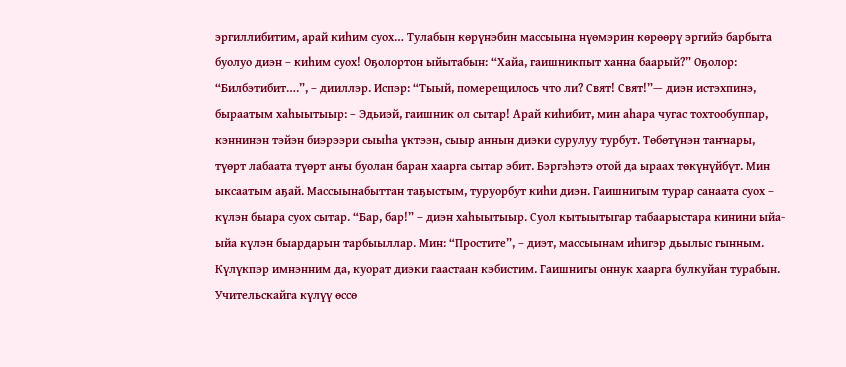эргиллибитим, арай киһим суох… Тулабын көрүнэбин массыына нүөмэрин көрөөрү эргийэ барбыта буолуо диэн – киһим суох! Оҕолортон ыйытабын: “Хайа, гаишникпыт ханна баарый?” Оҕолор: “Билбэтибит….”, – дииллэр. Испэр: “Тыый, померещилось что ли? Свят! Свят!”— диэн истэхпинэ, быраатым хаһыытыыр: – Эдьиэй, гаишник ол сытар! Арай киһибит, мин аһара чугас тохтообуппар, кэннинэн тэйэн биэрээри сыыһа үктээн, сыыр аннын диэки сурулуу турбут. Төбөтүнэн таҥнары, түөрт лабаата түөрт аҥы буолан баран хаарга сытар эбит. Бэргэһэтэ отой да ыраах төкүнүйбүт. Мин ыксаатым аҕай. Массыынабыттан таҕыстым, туруорбут киһи диэн. Гаишнигым турар санаата суох – күлэн быара суох сытар. “Бар, бар!” – диэн хаһыытыыр. Суол кытыытыгар табаарыстара кинини ыйа-ыйа күлэн быардарын тарбыыллар. Мин: “Простите”, – диэт, массыынам иһигэр дьылыс гынным. Күлүкпэр имнэнним да, куорат диэки гаастаан кэбистим. Гаишнигы оннук хаарга булкуйан турабын. Учительскайга күлүү өссө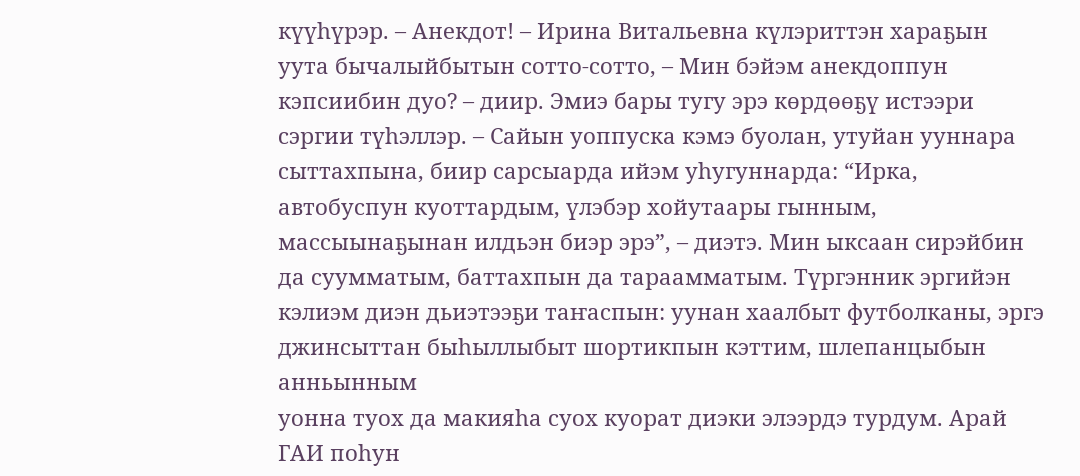күүһүрэр. – Анекдот! – Ирина Витальевна күлэриттэн хараҕын уута бычалыйбытын сотто-сотто, – Мин бэйэм анекдоппун кэпсиибин дуо? – диир. Эмиэ бары тугу эрэ көрдөөҕү истээри сэргии түһэллэр. – Сайын уоппуска кэмэ буолан, утуйан ууннара сыттахпына, биир сарсыарда ийэм уһугуннарда: “Ирка, автобуспун куоттардым, үлэбэр хойутаары гынным, массыынаҕынан илдьэн биэр эрэ”, – диэтэ. Мин ыксаан сирэйбин да суумматым, баттахпын да тараамматым. Түргэнник эргийэн кэлиэм диэн дьиэтээҕи таҥаспын: уунан хаалбыт футболканы, эргэ джинсыттан быһыллыбыт шортикпын кэттим, шлепанцыбын анньынным
уонна туох да макияһа суох куорат диэки элээрдэ турдум. Арай ГАИ поһун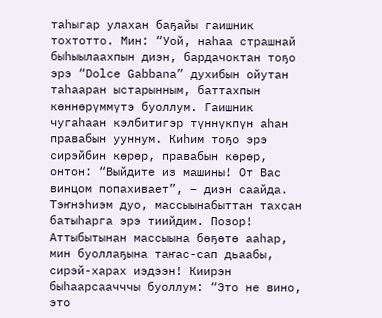таһыгар улахан баҕайы гаишник тохтотто. Мин: “Уой, наһаа страшнай быһыылаахпын диэн, бардачоктан тоҕо эрэ “Dolce Gabbana” духибын ойутан таһааран ыстарынным, баттахпын көннөрүммүтэ буоллум. Гаишник чугаһаан кэлбитигэр түннүкпүн аһан правабын ууннум. Киһим тоҕо эрэ сирэйбин көрөр, правабын көрөр, онтон: “Выйдите из машины! От Вас винцом попахивает”, – диэн саайда. Тэҥнэһиэм дуо, массыынабыттан тахсан батыһарга эрэ тиийдим. Позор! Аттыбытынан массыына бөҕөтө ааһар, мин буоллаҕына таҥас-сап дьаабы, сирэй-харах иэдээн! Киирэн быһаарсаачччы буоллум: “Это не вино, это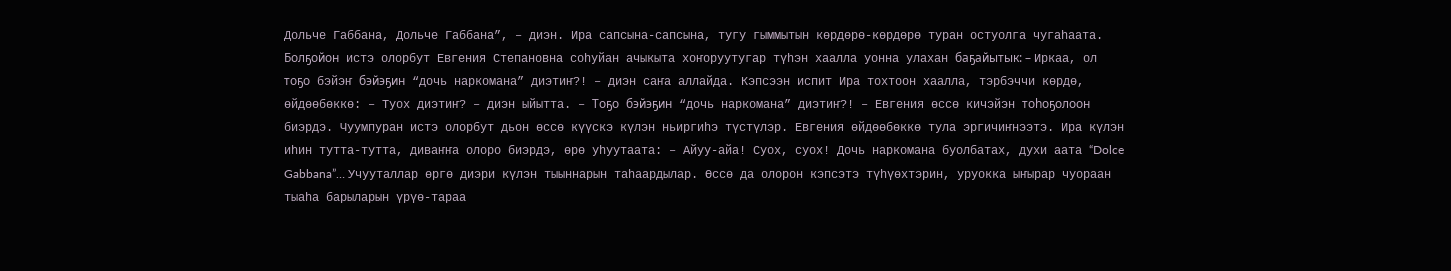Дольче Габбана, Дольче Габбана”, – диэн. Ира сапсына-сапсына, тугу гыммытын көрдөрө-көрдөрө туран остуолга чугаһаата. Болҕойон истэ олорбут Евгения Степановна соһуйан ачыкыта хоҥоруутугар түһэн хаалла уонна улахан баҕайытык: – Иркаа, ол тоҕо бэйэҥ бэйэҕин “дочь наркомана” диэтиҥ?! – диэн саҥа аллайда. Кэпсээн испит Ира тохтоон хаалла, тэрбэччи көрдө, өйдөөбөккө: – Туох диэтиҥ? – диэн ыйытта. – Тоҕо бэйэҕин “дочь наркомана” диэтиҥ?! – Евгения өссө кичэйэн тоһоҕолоон биэрдэ. Чуумпуран истэ олорбут дьон өссө күүскэ күлэн ньиргиһэ түстүлэр. Евгения өйдөөбөккө тула эргичиҥнээтэ. Ира күлэн иһин тутта-тутта, диваҥҥа олоро биэрдэ, өрө уһуутаата: – Айуу-айа! Суох, суох! Дочь наркомана буолбатах, духи аата “Dolce Gabbana”… Учууталлар өргө диэри күлэн тыыннарын таһаардылар. Өссө да олорон кэпсэтэ түһүөхтэрин, уруокка ыҥырар чуораан тыаһа барыларын үрүө-тараа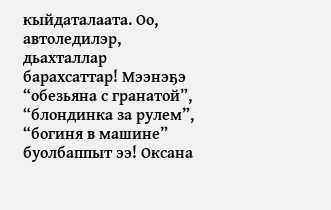кыйдаталаата. Оо, автоледилэр, дьахталлар барахсаттар! Мээнэҕэ “обезьяна с гранатой”, “блондинка за рулем”, “богиня в машине” буолбаппыт ээ! Оксана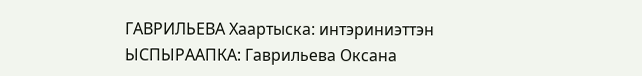ГАВРИЛЬЕВА Хаартыска: интэриниэттэн ЫСПЫРААПКА: Гаврильева Оксана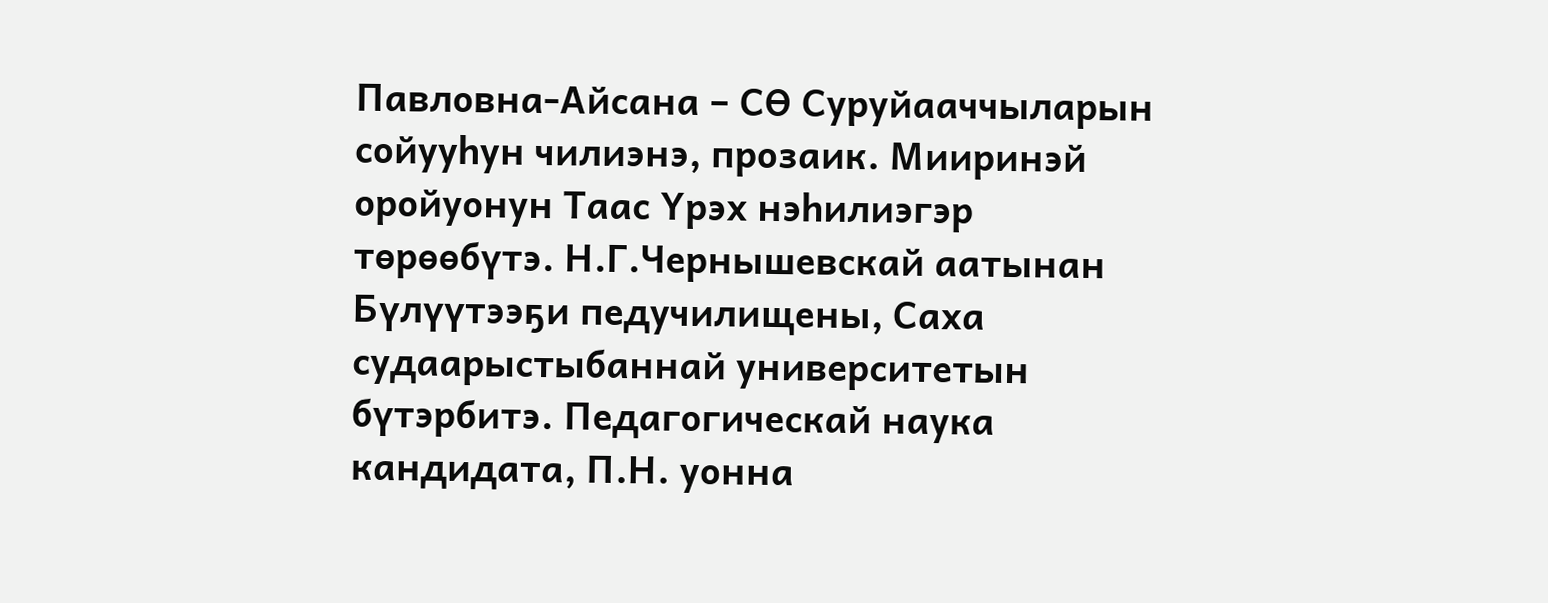Павловна-Айсана – СӨ Суруйааччыларын сойууһун чилиэнэ, прозаик. Мииринэй оройуонун Таас Үрэх нэһилиэгэр төрөөбүтэ. Н.Г.Чернышевскай аатынан Бүлүүтээҕи педучилищены, Саха судаарыстыбаннай университетын бүтэрбитэ. Педагогическай наука кандидата, П.Н. уонна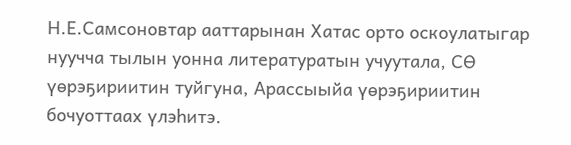Н.Е.Самсоновтар ааттарынан Хатас орто оскоулатыгар нуучча тылын уонна литературатын учуутала, СӨ үөрэҕириитин туйгуна, Арассыыйа үөрэҕириитин бочуоттаах үлэһитэ.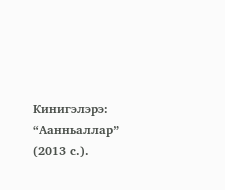Кинигэлэрэ: “Аанньаллар” (2013 с.).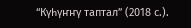“Күһүҥҥү таптал” (2018 с.).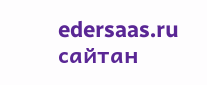edersaas.ru сайтан